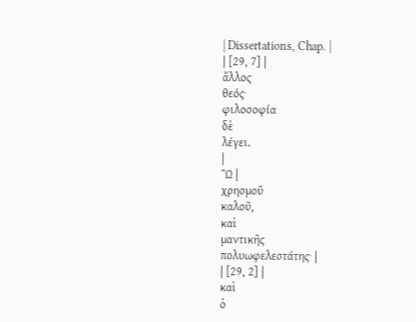| Dissertations, Chap. |
| [29, 7] |
ἄλλος
θεός·
φιλοσοφία
δὲ
λέγει.
|
Ὢ |
χρησμοῦ
καλοῦ,
καὶ
μαντικῆς
πολυωφελεστάτης· |
| [29, 2] |
καὶ
ὁ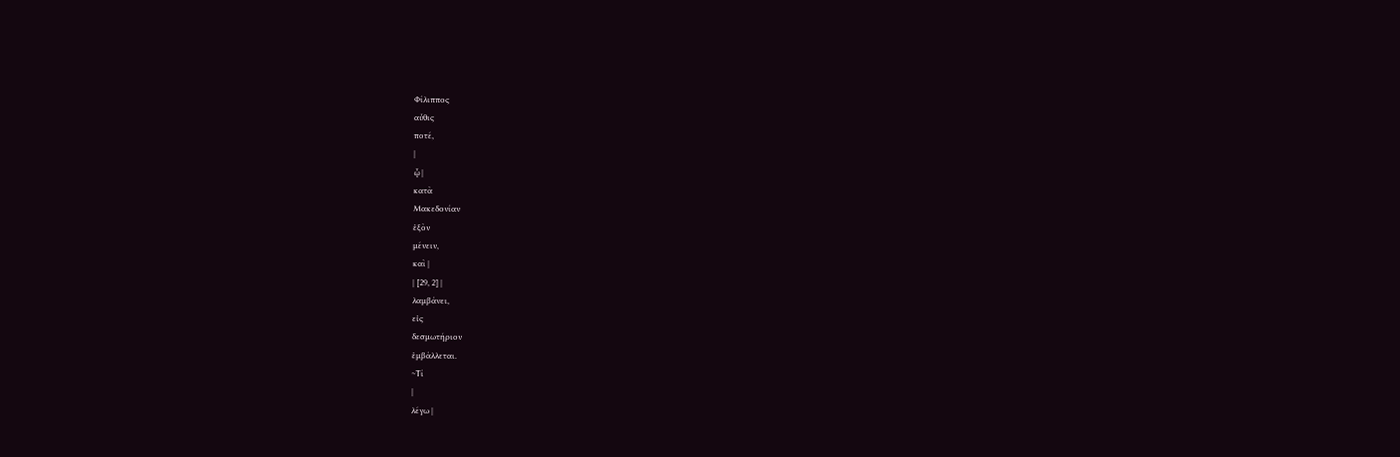Φίλιππος
αὖθις
ποτέ,
|
ᾧ |
κατὰ
Μακεδονίαν
ἐξὸν
μένειν,
καὶ |
| [29, 2] |
λαμβάνει,
εἰς
δεσμωτήριον
ἐμβάλλεται.
~Τί
|
λέγω |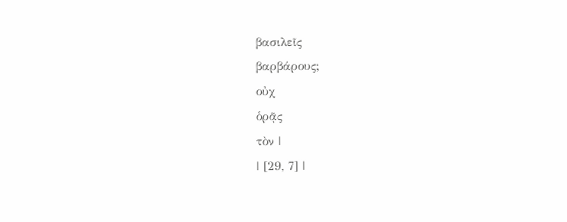βασιλεῖς
βαρβάρους;
οὐχ
ὁρᾷς
τὸν |
| [29, 7] |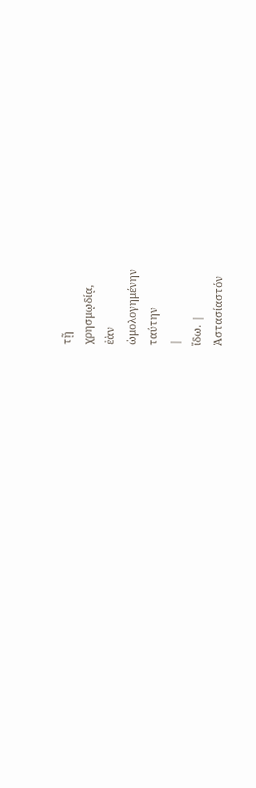τῇ
χρησμῳδίᾳ,
ἐὰν
ὡμολογημένην
ταύτην
|
ἴδω. |
Ἀστασίαστόν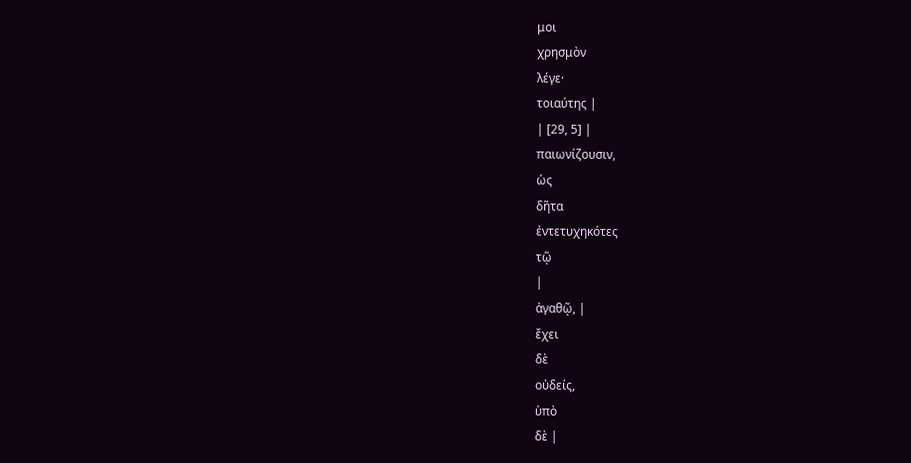μοι
χρησμὸν
λέγε·
τοιαύτης |
| [29, 5] |
παιωνίζουσιν,
ὡς
δῆτα
ἐντετυχηκότες
τῷ
|
ἀγαθῷ, |
ἔχει
δὲ
οὐδείς,
ὑπὸ
δὲ |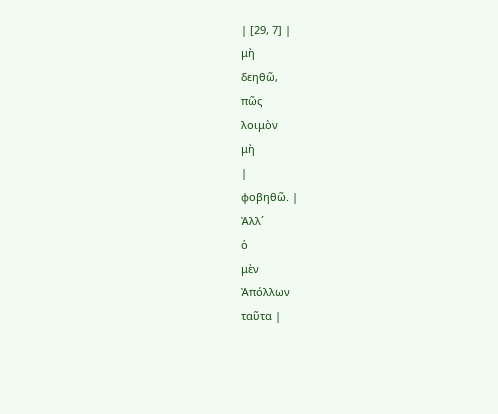| [29, 7] |
μὴ
δεηθῶ,
πῶς
λοιμὸν
μὴ
|
φοβηθῶ. |
Ἀλλ´
ὁ
μὲν
Ἀπόλλων
ταῦτα |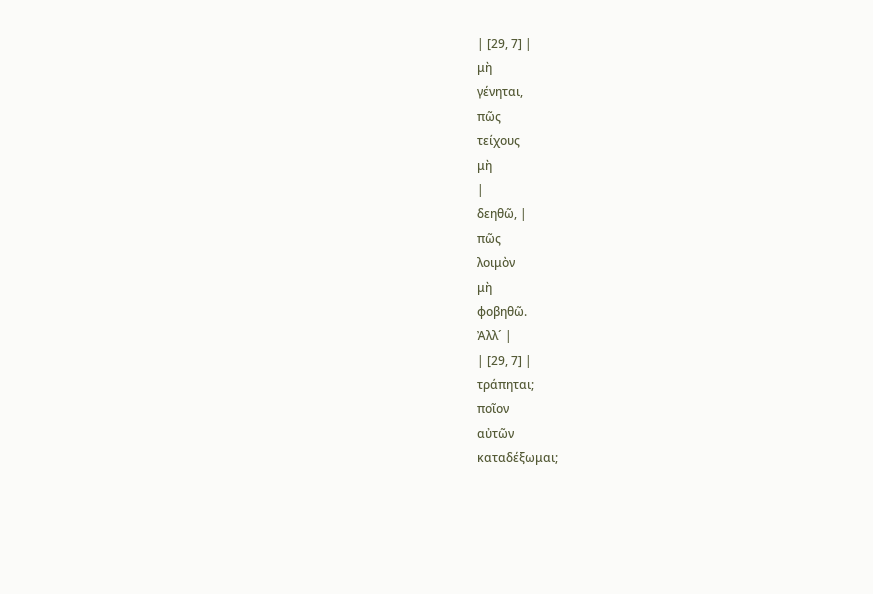| [29, 7] |
μὴ
γένηται,
πῶς
τείχους
μὴ
|
δεηθῶ, |
πῶς
λοιμὸν
μὴ
φοβηθῶ.
Ἀλλ´ |
| [29, 7] |
τράπηται;
ποῖον
αὐτῶν
καταδέξωμαι;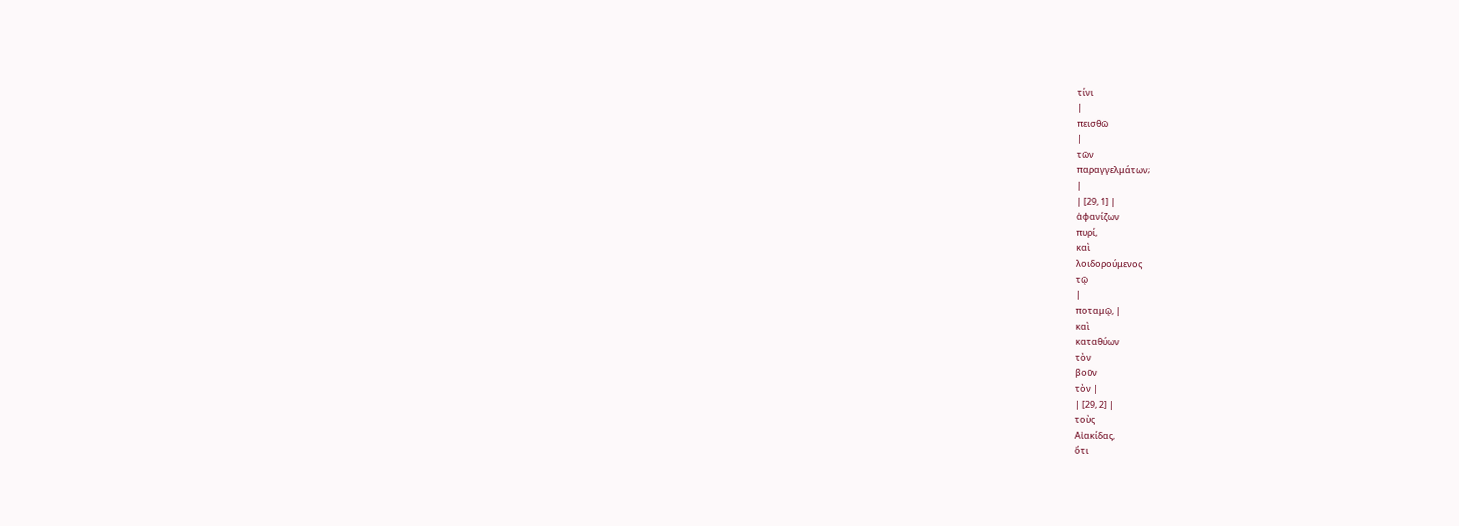τίνι
|
πεισθῶ
|
τῶν
παραγγελμάτων;
|
| [29, 1] |
ἀφανίζων
πυρί,
καὶ
λοιδορούμενος
τῷ
|
ποταμῷ, |
καὶ
καταθύων
τὸν
βοῦν
τὸν |
| [29, 2] |
τοὺς
Αἰακίδας,
ὅτι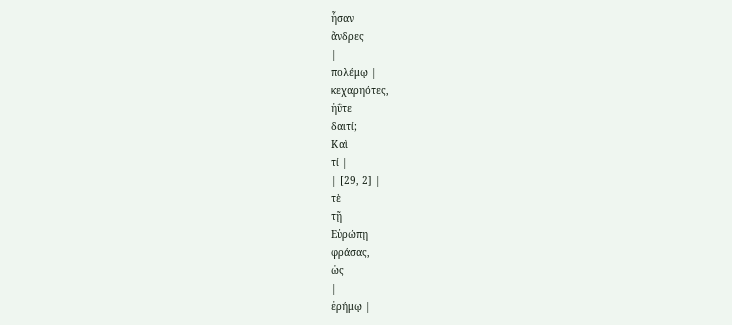ἦσαν
ἄνδρες
|
πολέμῳ |
κεχαρηότες,
ἠΰτε
δαιτί;
Καὶ
τί |
| [29, 2] |
τὲ
τῇ
Εὐρώπῃ
φράσας,
ὡς
|
ἐρήμῳ |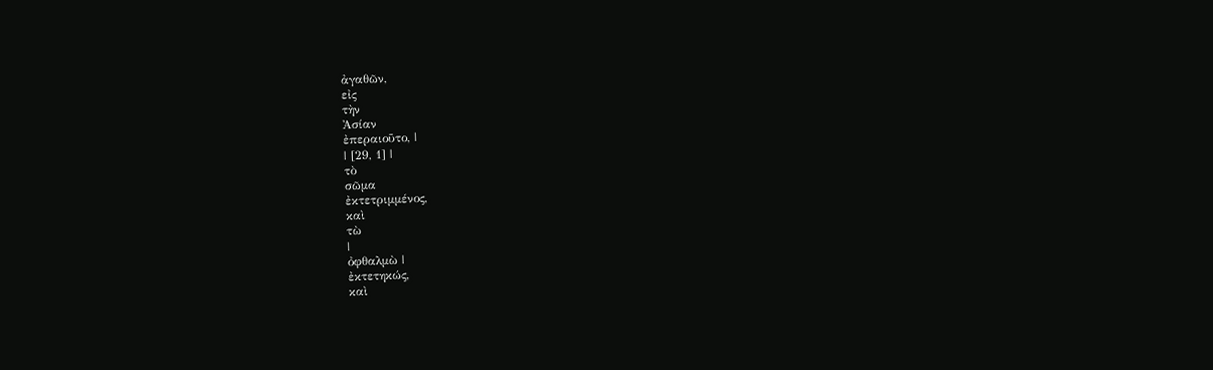ἀγαθῶν,
εἰς
τὴν
Ἀσίαν
ἐπεραιοῦτο, |
| [29, 1] |
τὸ
σῶμα
ἐκτετριμμένος,
καὶ
τὼ
|
ὀφθαλμὼ |
ἐκτετηκώς,
καὶ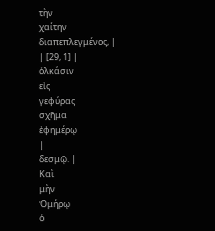τὴν
χαίτην
διαπεπλεγμένος, |
| [29, 1] |
ὁλκάσιν
εἰς
γεφύρας
σχῆμα
ἐφημέρῳ
|
δεσμῷ. |
Καὶ
μὴν
Ὁμήρῳ
ὁ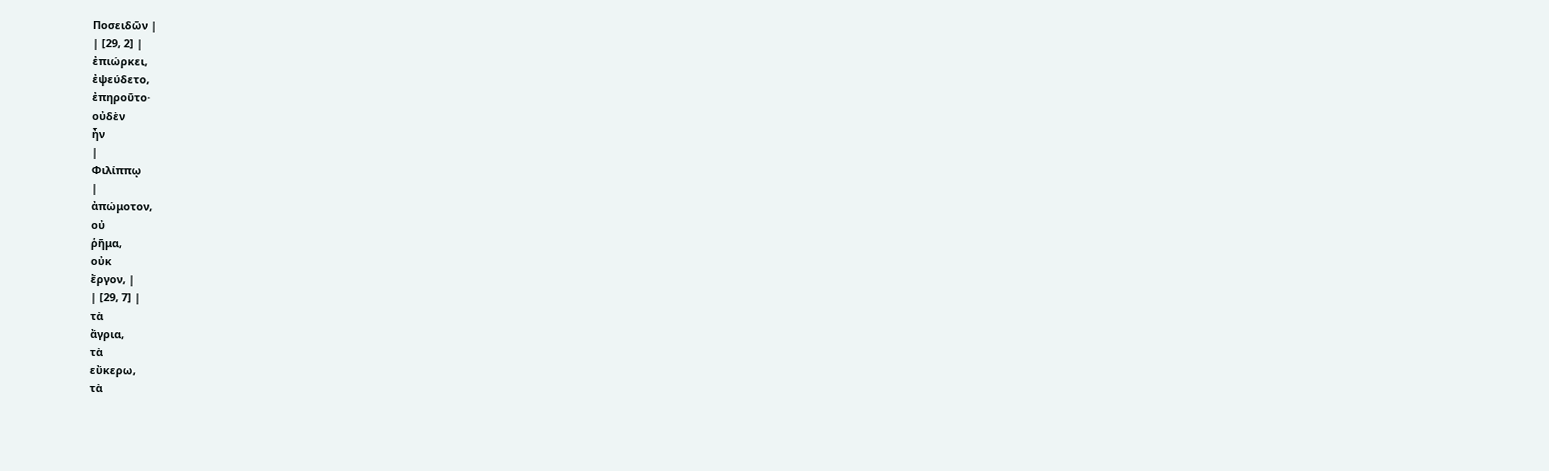Ποσειδῶν |
| [29, 2] |
ἐπιώρκει,
ἐψεύδετο,
ἐπηροῦτο·
οὐδὲν
ἦν
|
Φιλίππῳ
|
ἀπώμοτον,
οὐ
ῥῆμα,
οὐκ
ἔργον, |
| [29, 7] |
τὰ
ἄγρια,
τὰ
εὔκερω,
τὰ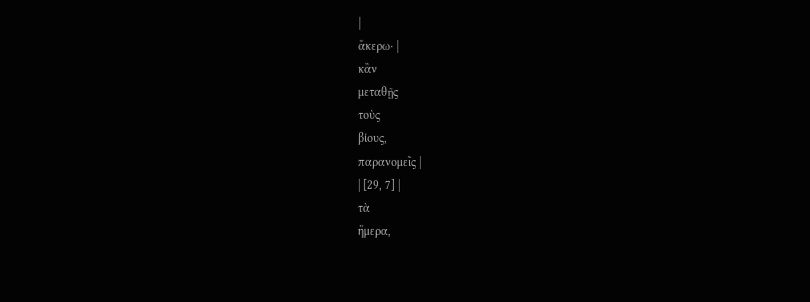|
ἄκερω· |
κἂν
μεταθῇς
τοὺς
βίους,
παρανομεῖς |
| [29, 7] |
τὰ
ἥμερα,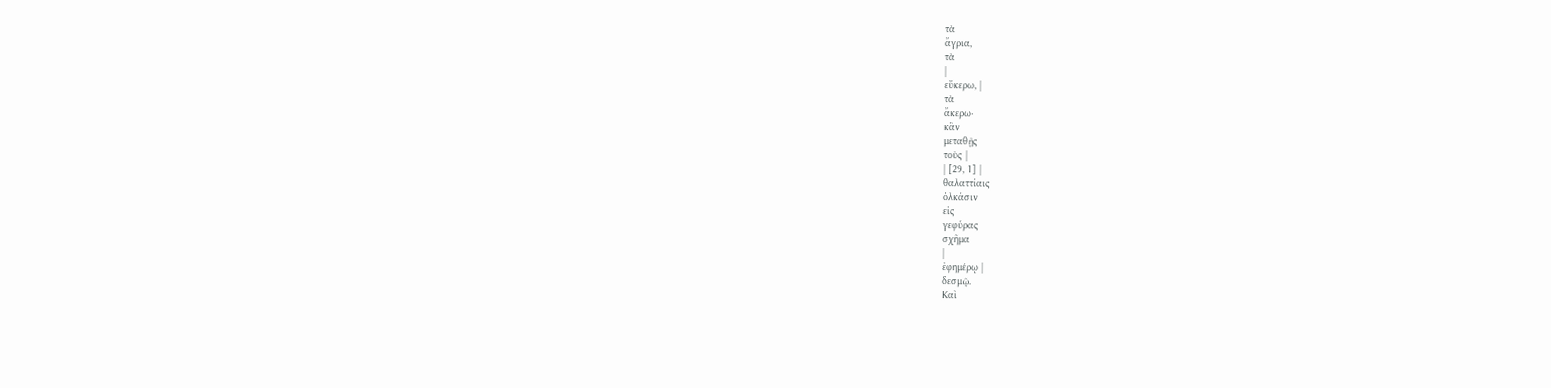τὰ
ἄγρια,
τὰ
|
εὔκερω, |
τὰ
ἄκερω·
κἂν
μεταθῇς
τοὺς |
| [29, 1] |
θαλαττίαις
ὁλκάσιν
εἰς
γεφύρας
σχῆμα
|
ἐφημέρῳ |
δεσμῷ.
Καὶ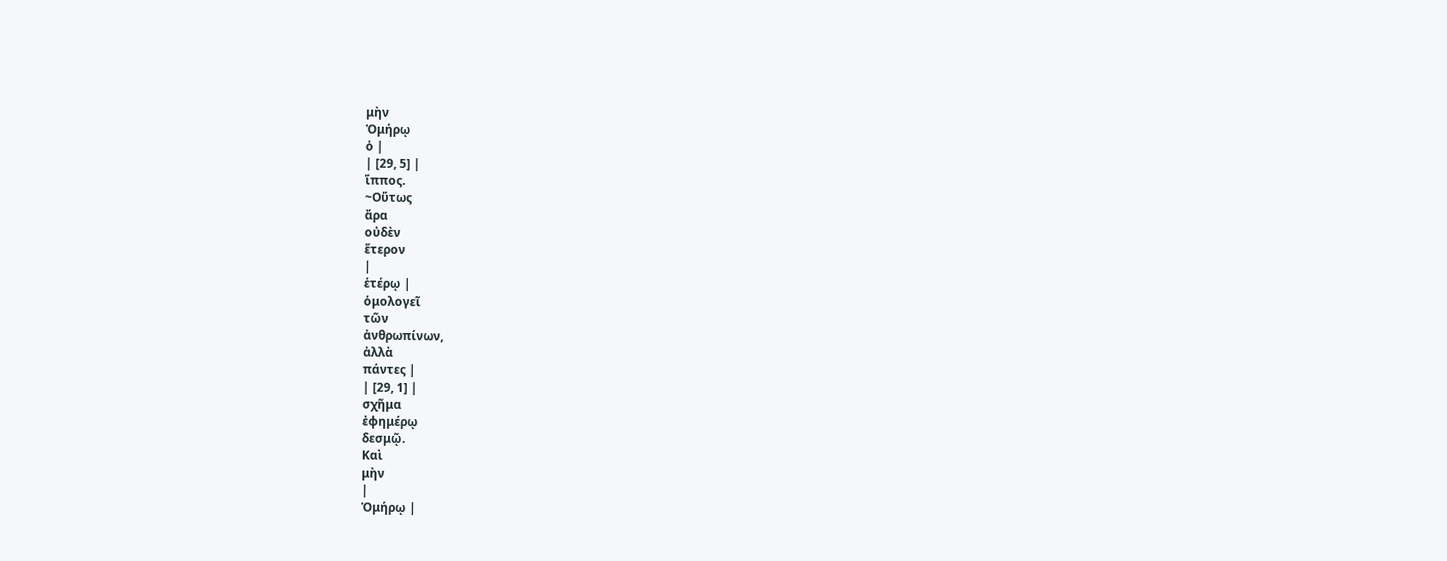μὴν
Ὁμήρῳ
ὁ |
| [29, 5] |
ἵππος.
~Οὕτως
ἄρα
οὐδὲν
ἕτερον
|
ἑτέρῳ |
ὁμολογεῖ
τῶν
ἀνθρωπίνων,
ἀλλὰ
πάντες |
| [29, 1] |
σχῆμα
ἐφημέρῳ
δεσμῷ.
Καὶ
μὴν
|
Ὁμήρῳ |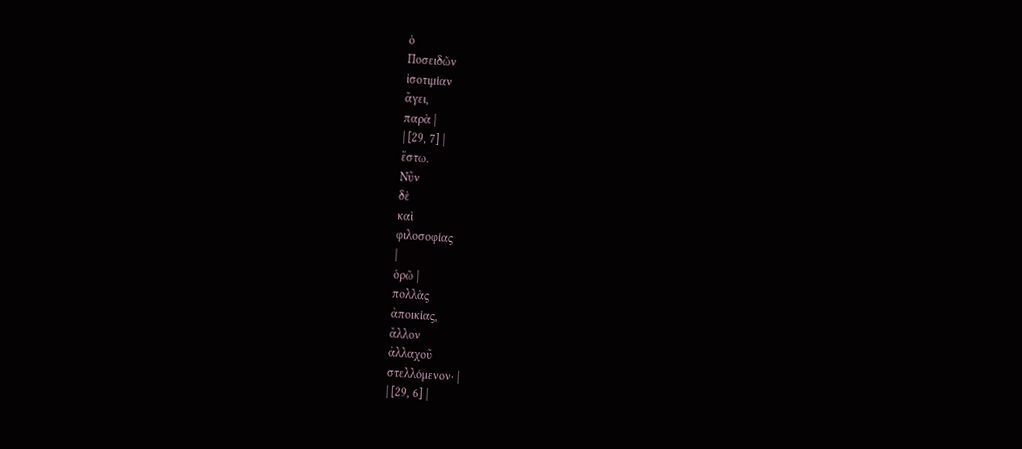ὁ
Ποσειδῶν
ἰσοτιμίαν
ἄγει,
παρὰ |
| [29, 7] |
ἔστω.
Νῦν
δὲ
καὶ
φιλοσοφίας
|
ὁρῶ |
πολλὰς
ἀποικίας,
ἄλλον
ἀλλαχοῦ
στελλόμενον· |
| [29, 6] |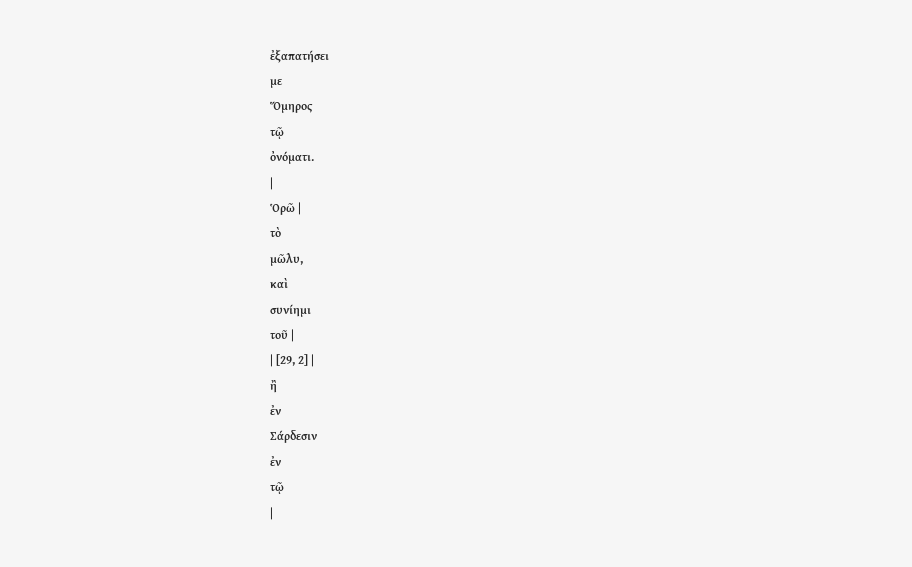ἐξαπατήσει
με
Ὅμηρος
τῷ
ὀνόματι.
|
Ὁρῶ |
τὸ
μῶλυ,
καὶ
συνίημι
τοῦ |
| [29, 2] |
ἢ
ἐν
Σάρδεσιν
ἐν
τῷ
|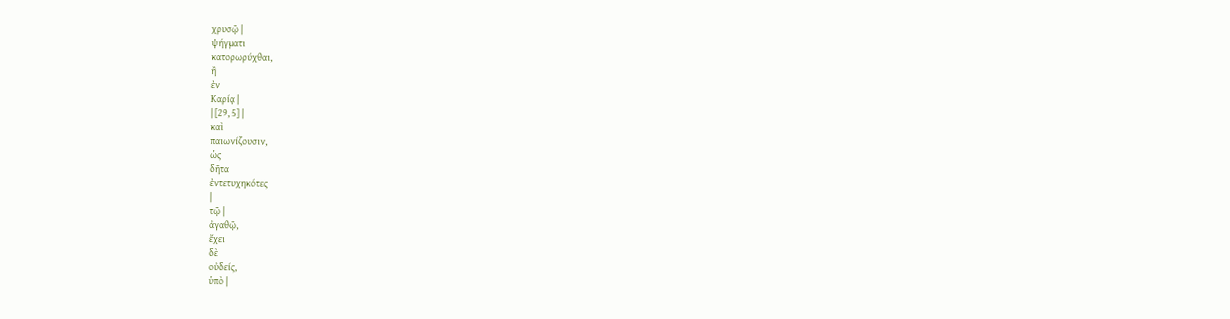χρυσῷ |
ψήγματι
κατορωρύχθαι,
ἢ
ἐν
Καρίᾳ |
| [29, 5] |
καὶ
παιωνίζουσιν,
ὡς
δῆτα
ἐντετυχηκότες
|
τῷ |
ἀγαθῷ,
ἔχει
δὲ
οὐδείς,
ὑπὸ |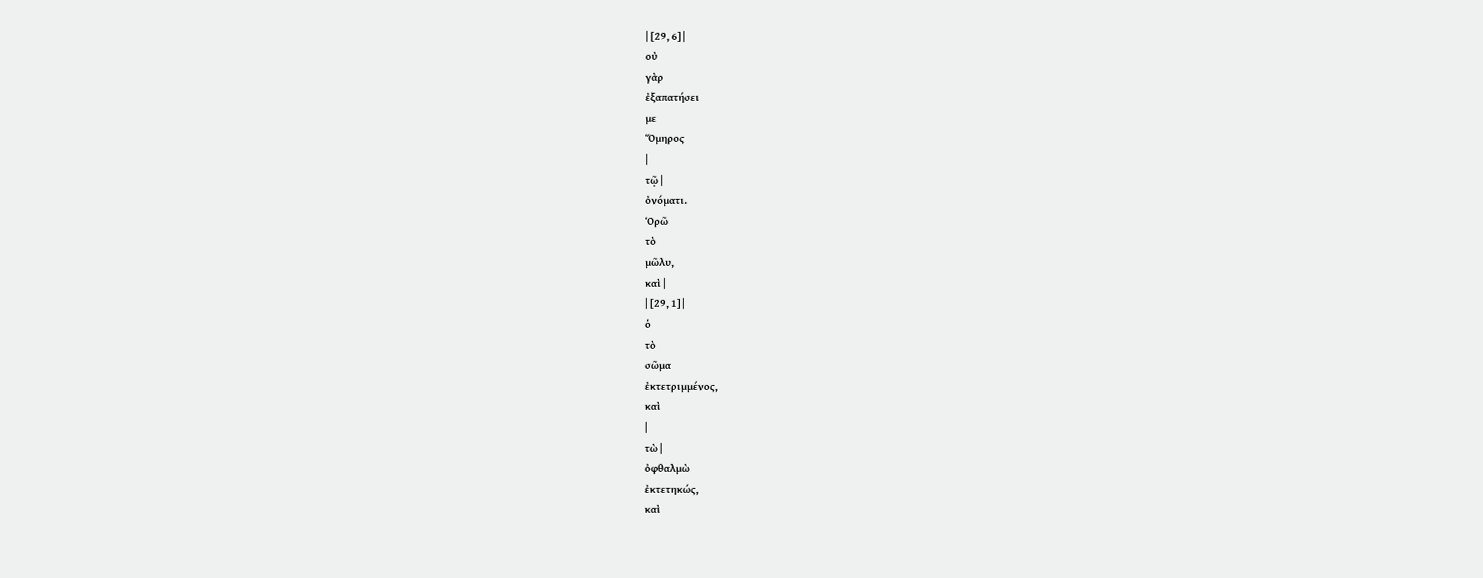| [29, 6] |
οὐ
γὰρ
ἐξαπατήσει
με
Ὅμηρος
|
τῷ |
ὀνόματι.
Ὁρῶ
τὸ
μῶλυ,
καὶ |
| [29, 1] |
ὁ
τὸ
σῶμα
ἐκτετριμμένος,
καὶ
|
τὼ |
ὀφθαλμὼ
ἐκτετηκώς,
καὶ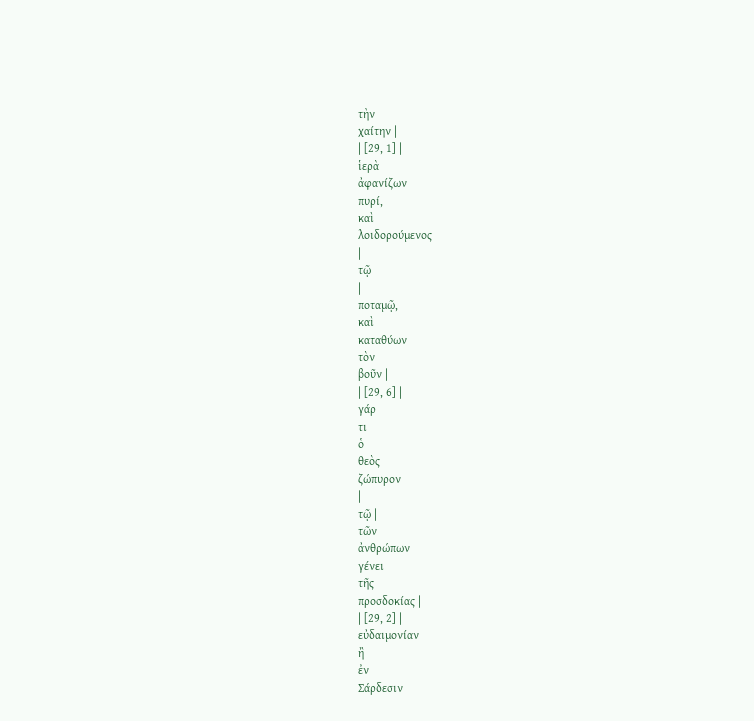τὴν
χαίτην |
| [29, 1] |
ἱερὰ
ἀφανίζων
πυρί,
καὶ
λοιδορούμενος
|
τῷ
|
ποταμῷ,
καὶ
καταθύων
τὸν
βοῦν |
| [29, 6] |
γάρ
τι
ὁ
θεὸς
ζώπυρον
|
τῷ |
τῶν
ἀνθρώπων
γένει
τῆς
προσδοκίας |
| [29, 2] |
εὐδαιμονίαν
ἢ
ἐν
Σάρδεσιν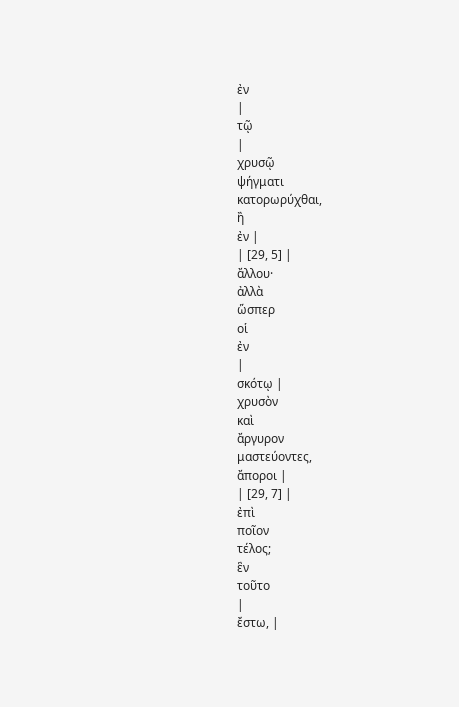ἐν
|
τῷ
|
χρυσῷ
ψήγματι
κατορωρύχθαι,
ἢ
ἐν |
| [29, 5] |
ἄλλου·
ἀλλὰ
ὥσπερ
οἱ
ἐν
|
σκότῳ |
χρυσὸν
καὶ
ἄργυρον
μαστεύοντες,
ἄποροι |
| [29, 7] |
ἐπὶ
ποῖον
τέλος;
ἓν
τοῦτο
|
ἔστω, |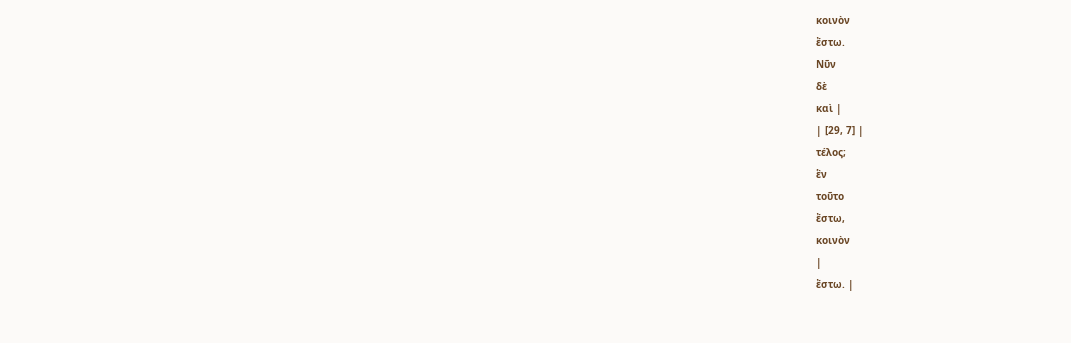κοινὸν
ἔστω.
Νῦν
δὲ
καὶ |
| [29, 7] |
τέλος;
ἓν
τοῦτο
ἔστω,
κοινὸν
|
ἔστω. |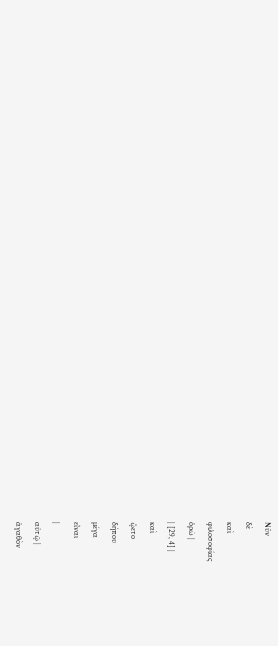Νῦν
δὲ
καὶ
φιλοσοφίας
ὁρῶ |
| [29, 4] |
καὶ
ᾤετο
δήπου
μέγα
εἶναι
|
αὐτῷ |
ἀγαθὸν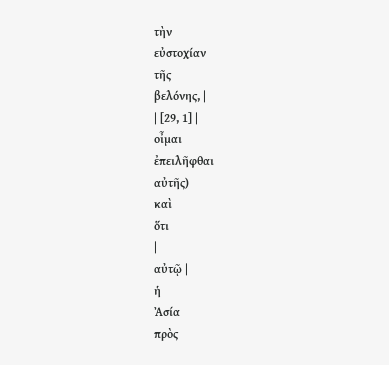τὴν
εὐστοχίαν
τῆς
βελόνης, |
| [29, 1] |
οἶμαι
ἐπειλῆφθαι
αὐτῆς)
καὶ
ὅτι
|
αὐτῷ |
ἡ
Ἀσία
πρὸς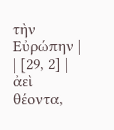τὴν
Εὐρώπην |
| [29, 2] |
ἀεὶ
θέοντα,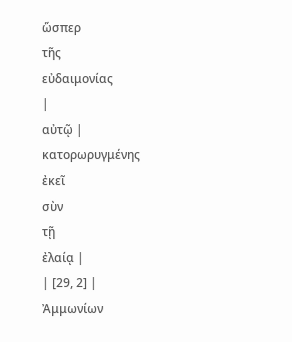ὥσπερ
τῆς
εὐδαιμονίας
|
αὐτῷ |
κατορωρυγμένης
ἐκεῖ
σὺν
τῇ
ἐλαίᾳ |
| [29, 2] |
Ἀμμωνίων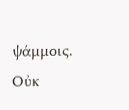ψάμμοις.
Οὐκ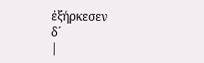ἐξήρκεσεν
δ´
|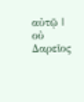αὐτῷ |
οὐ
Δαρεῖος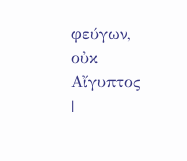φεύγων,
οὐκ
Αἴγυπτος
|